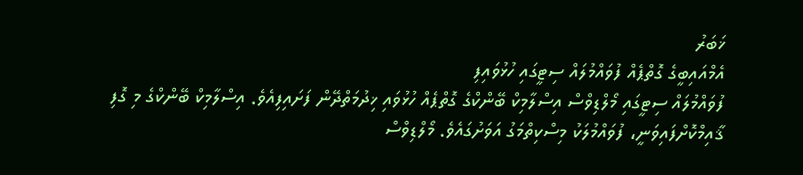ޚަބަރު
އެމްއައިބީގެ ގޮތްޕެއް ފުވައްމުލައް ސިޓީގައި ހުޅުވައިފި
ފުވައްމުލައް ސިޓީގައި މޯލްޑިވްސް އިސްލާމިކް ބޭންކްގެ ގޮތްޕެއް ހުޅުވައި ޚިދުމަތްދޭން ފަށައިފިއެވެ. އިސްލާމިކް ބޭންކްގެ މި ގޮފި ޤާއިމްކޮށްފައިވަނީ، ފުވައްމުލަކު މިސްކިތްމަގު އަވަށުގައެވެ. މޯލްޑިވްސް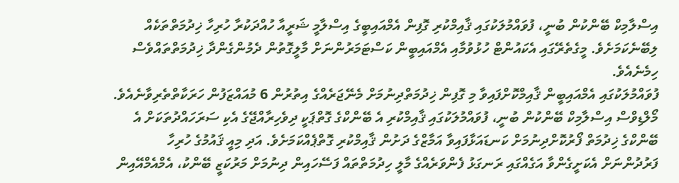އިސްލާމިކް ބޭންކުން ބުނީ، ފުވައްމުލަކުގައި ޤާއިމްކުރި ގޮފިން އެމްއައިބީގެ އިސްލާމީ ޝަރީއާ ހުއްދަކުރާ ހުރިހާ ޚިދުމަތްތަކެއް ލިބޭނެކަމަށެވެ. މީގެތެރޭގައި އެކައުންޓް ހުޅުވުމާއި އެމްއައިބީން ކަސްޓަމަރުންނަށް މާލީގޮތުން ދެމުންގެންދާ ޚިދުމަތްތައްވެސް ހިމެނެއެވެ.
ފުވައްމުލަކުގައި އެމްއައިބީން ޤާއިމްކޮށްފައިވާ މި ގޮފިން ޚިދުމަތްދިނުމަށް މެނޭޖަރެއްގެ އިތުރުން 6 މުއައްޒަފުން ހަރަކާތްތެރިވާނެއެވެ. މޯލްޑިވްސް އިސްލާމިކް ބޭންކުން ބުނީ، ފުވައްމުލަކުގައި ޤާއިމްކުރި އެ ބޭންކްގެ ގޮތްޕަކީ ދިވެހިރާއްޖޭގެ އެކި ސަރަހައްދުތަކަށް އެ ބޭންކްގެ ޚިދުމަތް ފޯރުކޮށްދިނުމަށް ކަނޑައަޅާފައިވާ އަމާޒްގެ ދަށުން ޤާއިމްކުރި ގޮތްޕެއްކަމަށެވެ. އަދި މިއީ ޤައުމުގެ ހުރިހާ ފަރުދުންނަށް އެކަށީގެންވާ އަގެއްގައި ރަނގަޅު ފެންވަރެއްގެ މާލީ ހިދުމަތްތައް ފަސޭހައިން ދިނުމަށް މަރުކަޒީ ބޭންކު، އެމްއެމްއޭއިން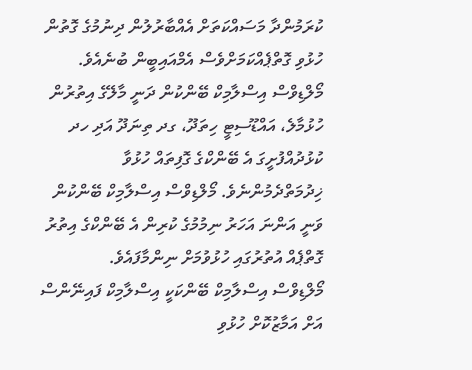ކުރަމުންދާ މަސައްކަތަށް އެއްބާރުލުން ދިނުމުގެ ގޮތުން ހުޅުވި ގޮތްޕެއްކަމަށްވެސް އެމްއައިބީން ބުނެއެވެ.
މޯލްޑިވްސް އިސްލާމިކް ބޭންކުން ދަނީ މާލޭގެ އިތުރުން ހުޅުމާލެ، އައްޑޫސިޓީ ހިތަދޫ، ގދ ތިނަދޫ އަދި ހދ ކުޅުދުއްފުށީގަ އެ ބޭންކްގެ ގޮފިތައް ހުޅުވާ ޚިދުމަތްދެމުންނެވެ. މޯލްޑިވްސް އިސްލާމިކް ބޭންކުން ވަނީ އަންނަ އަހަރު ނިމުމުގެ ކުރިން އެ ބޭންކްގެ އިތުރު ގޮތްޕެއް އުތުރުގައި ހުޅުވުމަށް ނިންމާފައެވެ.
މޯލްޑިވްސް އިސްލާމިކް ބޭންކަކީ އިސްލާމިކް ފައިނޭންސް އަށް އަމާޒުކޮށް ހުޅުވި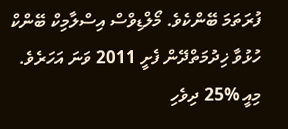ފުރަތަމަ ބޭންކެވެ. މޯލްޑިވްސް އިސްލާމިކް ބޭންކް ހުޅުވާ ޚިދުމަތްދޭން ފެށީ 2011 ވަނަ އަހަރެވެ. މިއީ %25 ދިވެހި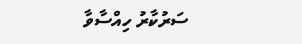ސަރުކާރު ހިއްސާވާ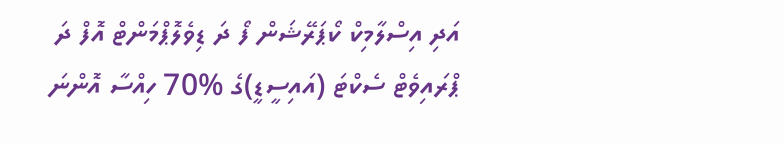އަދި އިސްލާމިކް ކޯޕަރޭޝަން ފޯ ދަ ޑިވެލޮޕްމަންޓް އޮފް ދަ ޕްރައިވެޓް ސެކްޓަ (އައިސީޑީ)ގެ %70 ހިއްސާ އޮންނަ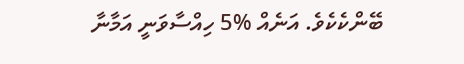ބޭންކެކެވެ. އަނެއް %5 ހިއްސާވަނީ އަމާނާ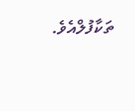ތަކާފުލްއެވެ.